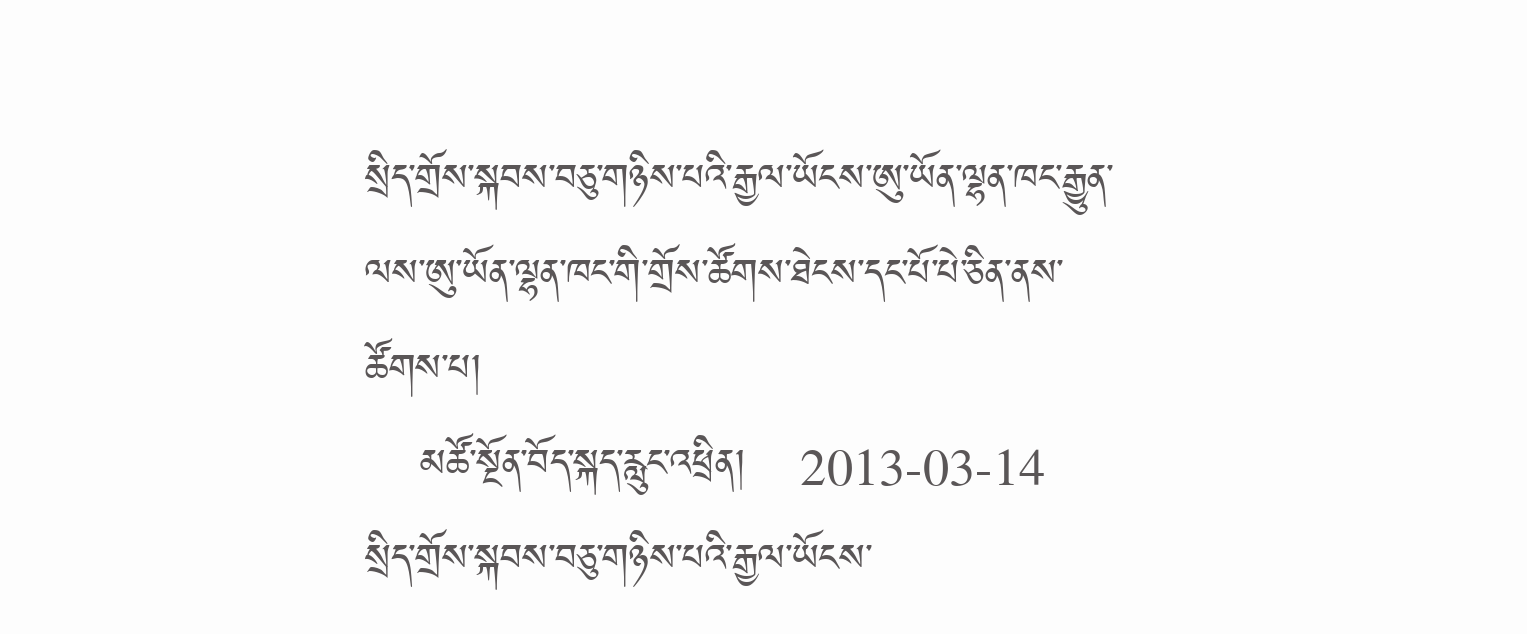སྲིད་གྲོས་སྐབས་བཅུ་གཉིས་པའི་རྒྱལ་ཡོངས་ཨུ་ཡོན་ལྷན་ཁང་རྒྱུན་ལས་ཨུ་ཡོན་ལྷན་ཁང་གི་གྲོས་ཚོགས་ཐེངས་དང་པོ་པེ་ཅིན་ནས་ཚོགས་པ།
    མཚོ་སྔོན་བོད་སྐད་རླུང་འཕྲིན།    2013-03-14
སྲིད་གྲོས་སྐབས་བཅུ་གཉིས་པའི་རྒྱལ་ཡོངས་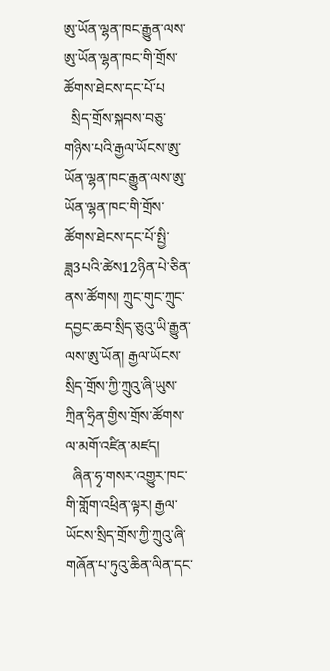ཨུ་ཡོན་ལྷན་ཁང་རྒྱུན་ལས་ཨུ་ཡོན་ལྷན་ཁང་གི་གྲོས་ཚོགས་ཐེངས་དང་པོ་པ
  སྲིད་གྲོས་སྐབས་བཅུ་གཉིས་པའི་རྒྱལ་ཡོངས་ཨུ་ཡོན་ལྷན་ཁང་རྒྱུན་ལས་ཨུ་ཡོན་ལྷན་ཁང་གི་གྲོས་ཚོགས་ཐེངས་དང་པོ་སྤྱི་ཟླ3པའི་ཚེས12ཉིན་པེ་ཅིན་ནས་ཚོགས། ཀྲུང་གུང་ཀྲུང་དབྱང་ཆབ་སྲིད་ཅུའུ་ཡི་རྒྱུན་ལས་ཨུ་ཡོན། རྒྱལ་ཡོངས་སྲིད་གྲོས་ཀྱི་ཀྲུའུ་ཞི་ཡུས་ཀྲིན་ཧྲིན་གྱིས་གྲོས་ཚོགས་ལ་མགོ་འཛིན་མཛད།
  ཞིན་ཧྭ་གསར་འགྱུར་ཁང་གི་གློག་འཕྲིན་ལྟར། རྒྱལ་ཡོངས་སྲིད་གྲོས་ཀྱི་ཀྲུའུ་ཞི་གཞོན་པ་ཏུའུ་ཆིན་ལིན་དང་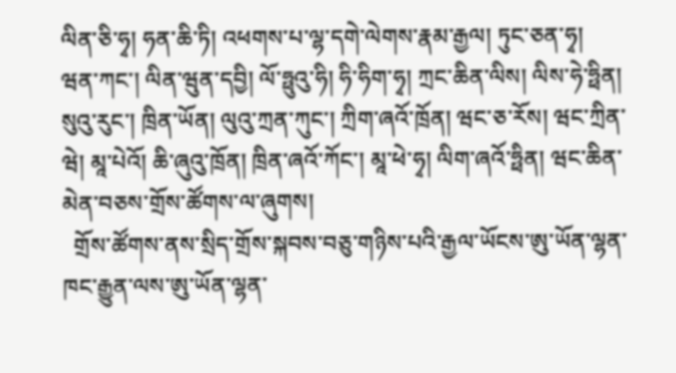ལིན་ཅི་ཧྭ། ཧན་ཆི་ཏི། འཕགས་པ་ལྷ་དགེ་ལེགས་རྣམ་རྒྱལ། ཏུང་ཅན་ཧྭ། ཝན་ཀང་། ལིན་ཝུན་དབྱི། ལོ་ཧྥུའུ་ཧི། ཧི་ཧིག་ཧྭ། ཀྲང་ཆིན་ལིས། ལིས་ཧེ་ཧྥིན། སུའུ་རུང་། ཁྲིན་ཡོན། ལུའུ་ཀྲན་ཀུང་། ཀྲིག་ཞའོ་ཁྲོན། ཝང་ཅ་རོས། ཝང་ཀྲིན་ཝེ། མཱ་པེའོ། ཆི་ཞུའུ་ཁྲོན། ཁྲིན་ཞའོ་ཀོང་། མཱ་ཕེ་ཧྭ། ལིག་ཞའོ་ཧྥིན། ཝང་ཆིན་མེན་བཅས་གྲོས་ཚོགས་ལ་ཞུགས།
  གྲོས་ཚོགས་ནས་སྲིད་གྲོས་སྐབས་བཅུ་གཉིས་པའི་རྒྱལ་ཡོངས་ཨུ་ཡོན་ལྷན་ཁང་རྒྱུན་ལས་ཨུ་ཡོན་ལྷན་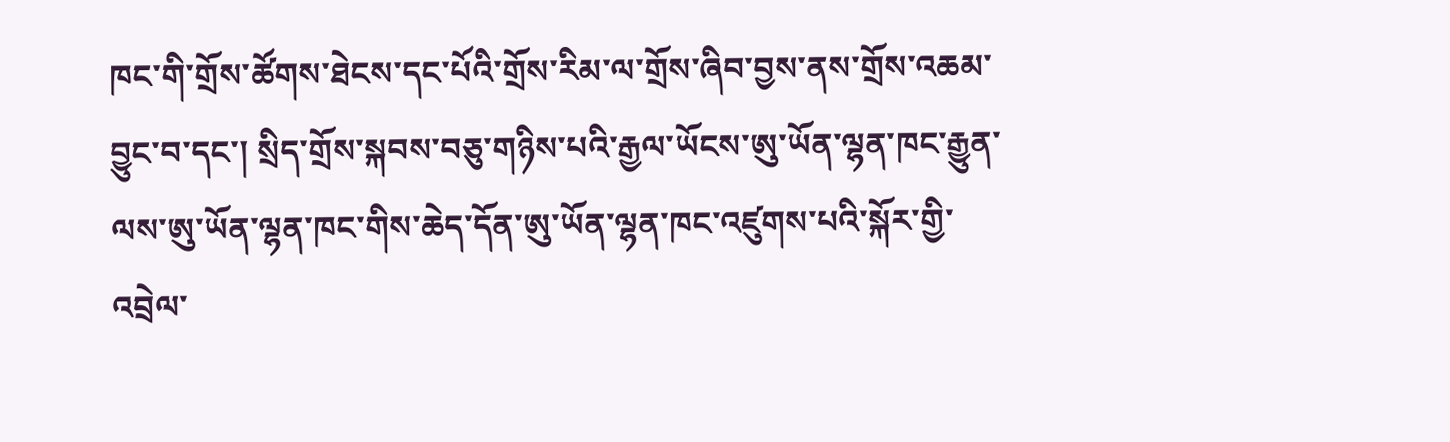ཁང་གི་གྲོས་ཚོགས་ཐེངས་དང་པོའི་གྲོས་རིམ་ལ་གྲོས་ཞིབ་བྱས་ནས་གྲོས་འཆམ་བྱུང་བ་དང་། སྲིད་གྲོས་སྐབས་བཅུ་གཉིས་པའི་རྒྱལ་ཡོངས་ཨུ་ཡོན་ལྷན་ཁང་རྒྱུན་ལས་ཨུ་ཡོན་ལྷན་ཁང་གིས་ཆེད་དོན་ཨུ་ཡོན་ལྷན་ཁང་འཛུགས་པའི་སྐོར་གྱི་འབྲེལ་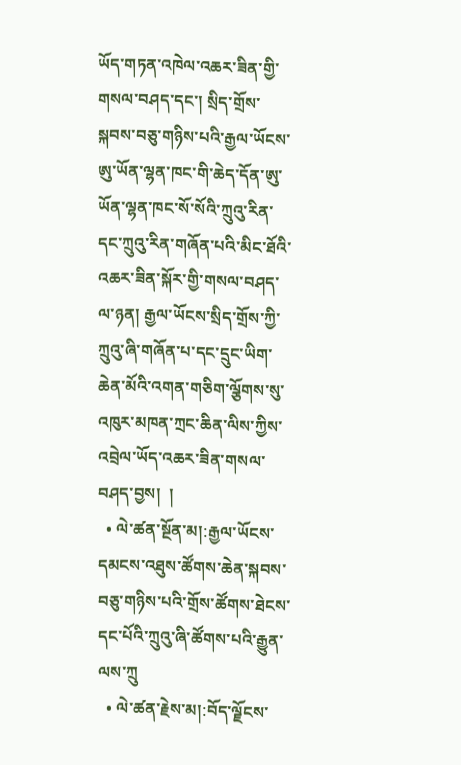ཡོད་གཏན་འཁེལ་འཆར་ཟིན་གྱི་གསལ་བཤད་དང་། སྲིད་གྲོས་སྐབས་བཅུ་གཉིས་པའི་རྒྱལ་ཡོངས་ཨུ་ཡོན་ལྷན་ཁང་གི་ཆེད་དོན་ཨུ་ཡོན་ལྷན་ཁང་སོ་སོའི་ཀྲུའུ་རིན་དང་ཀྲུའུ་རིན་གཞོན་པའི་མིང་ཐོའི་འཆར་ཟིན་སྐོར་གྱི་གསལ་བཤད་ལ་ཉན། རྒྱལ་ཡོངས་སྲིད་གྲོས་ཀྱི་ཀྲུའུ་ཞི་གཞོན་པ་དང་དྲུང་ཡིག་ཆེན་མོའི་འགན་གཅིག་ལྕོགས་སུ་འཁུར་མཁན་ཀྲང་ཆིན་ལིས་ཀྱིས་འབྲེལ་ཡོད་འཆར་ཟིན་གསལ་བཤད་བྱས།  །
  • ལེ་ཚན་སྔོན་མ།:རྒྱལ་ཡོངས་དམངས་འཐུས་ཚོགས་ཆེན་སྐབས་བཅུ་གཉིས་པའི་གྲོས་ཚོགས་ཐེངས་དང་པོའི་ཀྲུའུ་ཞི་ཚོགས་པའི་རྒྱུན་ལས་ཀྲུ
  • ལེ་ཚན་རྗེས་མ།:བོད་ལྗོངས་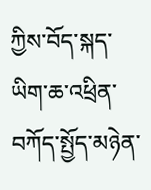ཀྱིས་བོད་སྐད་ཡིག་ཆ་འཕྲིན་བཀོད་སྤྱོད་མཉེན་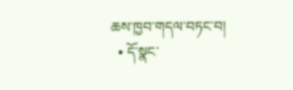ཆས་ཁྱབ་གདལ་བཏང་བ།
  • དོ་སྣང་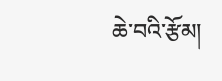ཆེ་བའི་རྩོམ།